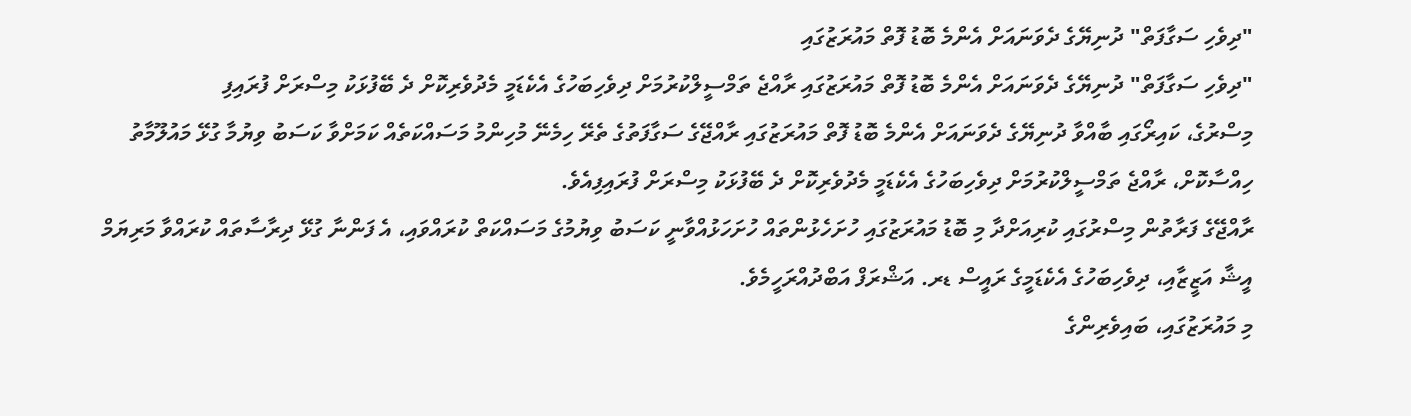"ދިވެހި ސަގާފަތް" ދުނިޔޭގެ ދެވަނައަށް އެންމެ ބޮޑު ފޮތް މައުރަޒުގައި
"ދިވެހި ސަގާފަތް" ދުނިޔޭގެ ދެވަނައަށް އެންމެ ބޮޑު ފޮތް މައުރަޒުގައި ރާއްޖެ ތަމްސީލްކުރުމަށް ދިވެހިބަހުގެ އެކެޑަމީ މެދުވެރިކޮށް ދެ ބޭފުޅަކު މިސްރަށް ފުރައިފި
މިސްރުގެ، ކައިރޯގައި ބާއްވާ ދުނިޔޭގެ ދެވަނައަށް އެންމެ ބޮޑު ފޮތް މައުރަޒުގައި ރާއްޖޭގެ ސަގާފަތުގެ ތެރޭ ހިމެނޭ މުހިންމު މަސައްކަތެއް ކަމަށްވާ ކަސަބު ވިޔުމާ ގުޅޭ މައުލޫމާތު ހިއްސާކޮށް، ރާއްޖެ ތަމްސީލްކުރުމަށް ދިވެހިބަހުގެ އެކެޑަމީ މެދުވެރިކޮށް ދެ ބޭފުޅަކު މިސްރަށް ފުރައިފިއެވެ.
ރާއްޖޭގެ ފަރާތުން މިސްރުގައި ކުރިއަށްދާ މި ބޮޑު މައުރަޒުގައި ހުށަހެޅުންތައް ހުށަހަޅުއްވާނީ ކަސަބު ވިޔުމުގެ މަސައްކަތް ކުރައްވައި، އެ ފަންނާ ގުޅޭ ދިރާސާތައް ކުރައްވާ މަރިޔަމް އީޝާ އަޒީޒާއި، ދިވެހިބަހުގެ އެކެޑަމީގެ ރައީސް ޑރ. އަޝްރަފް އަބްދުއްރަހީމެވެ.
މި މައުރަޒުގައި، ބައިވެރިންގެ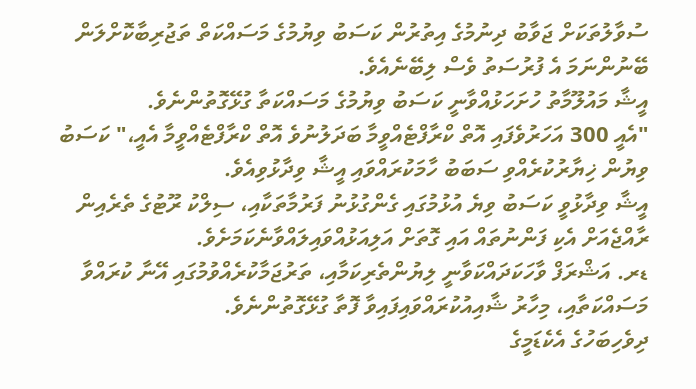ސުވާލުތަކަށް ޖަވާބު ދިނުމުގެ އިތުރުން ކަސަބު ވިޔުމުގެ މަސައްކަތް ތަޖުރިބާކޮށްލަން ބޭނުންނަމަ އެ ފުރުސަތު ވެސް ލިބޭނެއެވެ.
އީޝާ މައުލޫމާތު ހުށަހަޅުއްވާނީ ކަސަބު ވިޔުމުގެ މަސައްކަތާ ގުޅޭގޮތުންނެވެ.
"އެއީ 300 އަހަރުވެފައި އޮތް ކްރާފްޓެއްވީމާ ބަދަލުނުވެ އޮތް ކްރާފްޓެއްވީމާ އެއީ،" ކަސަބު ވިޔުން ޚިޔާރުކުރެއްވި ސަބަބު ހާމަކުރައްވައި އީޝާ ވިދާޅުވިއެވެ.
އީޝާ ވިދާޅުވީ ކަސަބު ވިޔެ އުޅުމުގައި ގެންގުޅުނު ފަރުމާތަކާއި، ސިލްކު ރޫޓުގެ ތެރެއިން ރާއްޖެއަށް އެކި ފަންނުތައް އައި ގޮތަށް އަލިއަޅުއްވައިލައްވާނެކަމަށެވެ.
ޑރ. އަޝްރަފް ވާހަކަދައްކަވާނީ ލިޔުންތެރިކަމާއި، ތަރުޖަމާކުރެއްވުމުގައި އޭނާ ކުރައްވާ މަސައްކަތާއި، މިހާރު ޝާއިއުކުރައްވައިފައިވާ ފޮތާ ގުޅޭގޮތުންނެވެ.
ދިވެހިބަހުގެ އެކެޑަމީގެ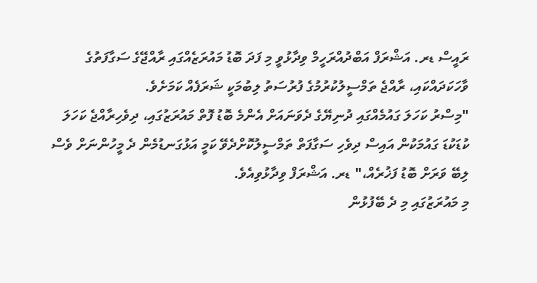ރައީސް ޑރ. އަޝްރަފް އަބްދުއްރަހީމް ވިދާޅުވީ މި ފަދަ ބޮޑު މައުރަޒެއްގައި ރާއްޖޭގެ ސަގާފަތުގެ ވާހަކަދައްކައި، ރާއްޖެ ތަމްސީލުކުރުމުގެ ފުރުސަތު ލިބުމަކީ ޝަރަފެއް ކަމަށެވެ.
"މިސްރު ކަހަލަ ގައުމެއްގައި ދުނިޔޭގެ ދެވަނައަށް އެންމެ ބޮޑު ފޮތް މައުރަޒުގައި، ދިވެހިރާއްޖެ ކަހަލަ ކުޑަކުޑަ ގައުމަކުން އައިސް ދިވެހި ސަގާފަތް ތަމްސީލުކޮށްދެވޭ ކަމީ އަޅުގަނޑުމެން ދެ މީހުންނަށް ވެސް ލިބޭ ވަރަށް ބޮޑު ފަޚުރެއް،" ޑރ. އަޝްރަފް ވިދާޅުވިއެވެ.
މި މައުރަޒުގައި މި ދެ ބޭފުޅުން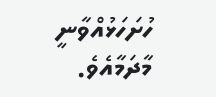ހުށަހަޅުއްވާނީ މާދަމާއެވެ.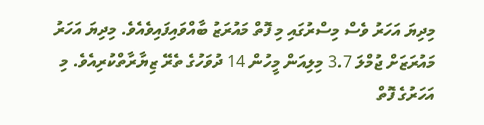މިދިޔަ އަހަރު ވެސް މިސްރުގައި މި ފޮތް މައުރަޒު ބާއްވައިފައިވެއެވެ. މިދިޔަ އަހަރު މައުރަޒަށް ޖުމްލަ 3.7 މިލިއަން މީހުން 14 ދުވަހުގެ ތެރޭ ޒިޔާރާތްކުރިއެވެ. މި އަހަރުގެ ފޮތް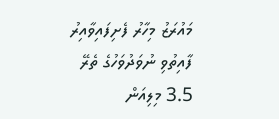މައުރަޒު މިހާރު ފެށިފައިވާއިރު ފާއިތުވި ނުވަދުވަހުގެ ތެރޭ 3.5 މިލިއަން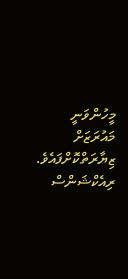މީހުންވަނީ މައުރަޒަށް ޒިޔާރަތްކޮށްފައެވެ.
ރިއެކްޝަންސް